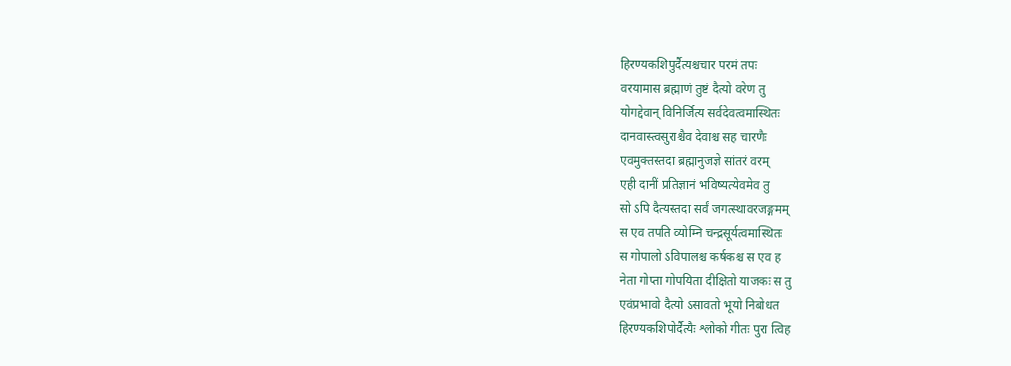हिरण्यकशिपुर्दैत्यश्चचार परमं तपः
वरयामास ब्रह्माणं तुष्टं दैत्यो वरेण तु
योगद्देवान् विनिर्जित्य सर्वदेवत्वमास्थितः
दानवास्त्वसुराश्चैव देवाश्च सह चारणैः
एवमुक्तस्तदा ब्रह्मानुजज्ञे सांतरं वरम्
एही दानीं प्रतिज्ञानं भविष्यत्येवमेव तु
सो ऽपि दैत्यस्तदा सर्वं जगत्स्थावरजङ्गमम्
स एव तपति व्योम्नि चन्द्रसूर्यत्वमास्थितः
स गोपालो ऽविपालश्च कर्षकश्च स एव ह
नेता गोप्ता गोपयिता दीक्षितो याजकः स तु
एवंप्रभावो दैत्यो ऽसावतो भूयो निबोधत
हिरण्यकशिपोर्दैत्यैः श्लोको गीतः पुरा त्विह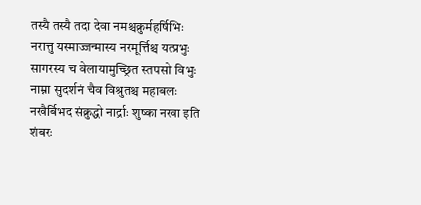तस्यै तस्यै तदा देवा नमश्चक्रुर्महर्षिभिः
नरात्तु यस्माज्जन्मास्य नरमूर्त्तिश्च यत्प्रभुः
सागरस्य च वेलायामुच्छ्रित स्तपसो विभुः
नाम्ना सुदर्शनं चैव विश्रुतश्च महाबलः
नखैर्बिभद संक्रुद्धो नार्द्राः शुष्का नखा इति
शंबरः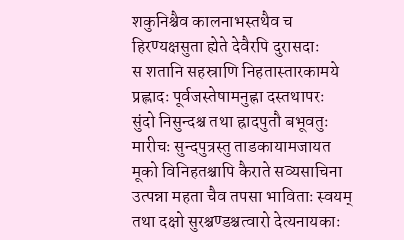शकुनिश्चैव कालनाभस्तथैव च
हिरण्यक्षसुता ह्येते देवैरपि दुरासदाः
स शतानि सहस्राणि निहतास्तारकामये
प्रह्लादः पूर्वजस्तेषामनुह्ना दस्तथापरः
सुंदो निसुन्दश्च तथा ह्रादपुतौ बभूवतुः
मारीचः सुन्दपुत्रस्तु ताडकायामजायत
मूको विनिहतश्चापि कैराते सव्यसाचिना
उत्पन्ना महता चैव तपसा भाविताः स्वयम्
तथा दक्षो सुरश्चण्डश्चत्वारो देत्यनायकाः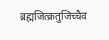ब्रह्मजित्क्रतुजिच्चैव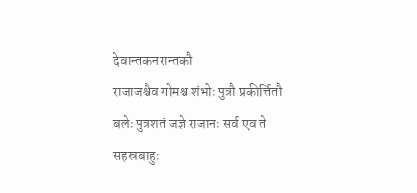देवान्तकनरान्तकौ
राजाजश्चैव गोमश्च शंभोः पुत्रौ प्रकीर्त्तितौ
बलेः पुत्रशतं जज्ञे राजानः सर्व एव ते
सहस्रबाहुः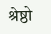श्रेष्ठो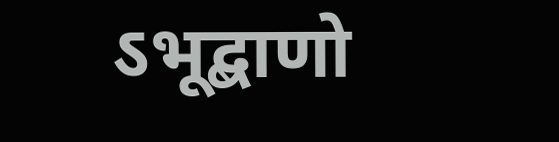ऽभूद्बाणो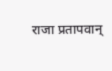राजा प्रतापवान्